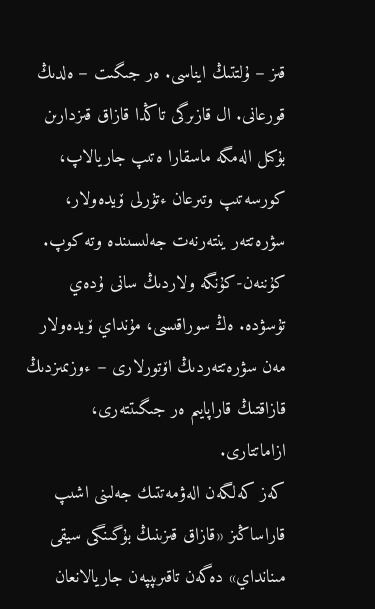قىز – ۇلتتىڭ ايناسى. ەر جىگىت – ەلدىڭ قورعانى. ال قازىرگى تاڭدا قازاق قىزدارىن بۇكىل الەمگە ماسقارا ەتىپ جاريالاپ، كورسەتىپ وتىرعان ءتۇرلى ۆيدەولار، سۋرەتتەر ينتەرنەت جەلىسىندە وتە كوپ. كۇننەن-كۇنگە ولاردىڭ سانى ۇدەي تۇسۋدە. ەڭ سوراقىسى، مۇنداي ۆيدەولار مەن سۋرەتتەردىڭ اۆتورلارى – ءوزىمىزدىڭ قازاقتىڭ قاراپايىم ەر جىگىتتەرى، ازاماتتارى.
كەز كەلگەن الەۋمەتتىك جەلىنى اشىپ قاراساڭىز «قازاق قىزىنىڭ بۇگىنگى سيقى مىنانداي» دەگەن تاقىرىپپەن جاريالانعان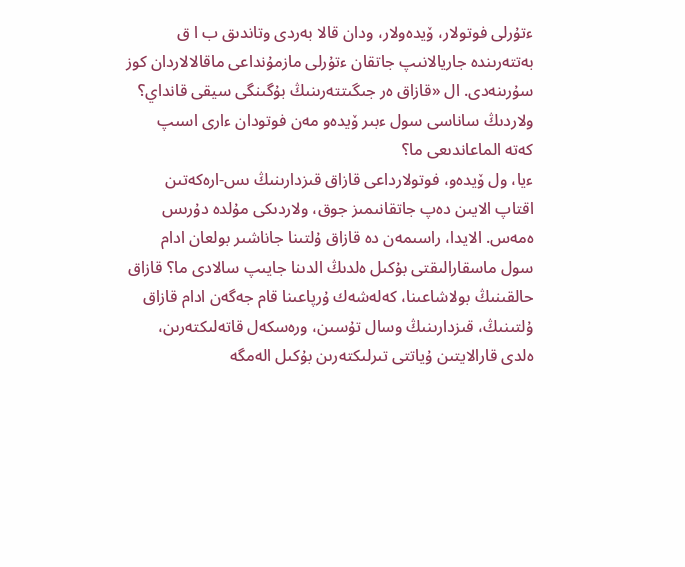ءتۇرلى فوتولار، ۆيدەولار، ودان قالا بەردى وتاندىق ب ا ق بەتتەرىندە جاريالانىپ جاتقان ءتۇرلى مازمۇنداعى ماقالالاردان كوز سۇرىنەدى. ال «قازاق ەر جىگىتتەرىنىڭ بۇگىنگى سيقى قانداي؟ ولاردىڭ ساناسى سول ءبىر ۆيدەو مەن فوتودان ءارى اسىپ كەتە الماعاندىعى ما؟
ءيا، ول ۆيدەو، فوتولارداعى قازاق قىزدارىنىڭ ىس-ارەكەتىن اقتاپ الايىن دەپ جاتقانىمىز جوق، ولاردىكى مۇلدە دۇرىس ەمەس. الايدا، راسىمەن دە قازاق ۇلتىنا جاناشىر بولعان ادام سول ماسقارالىقتى بۇكىل ەلدىڭ الدىنا جايىپ سالادى ما؟ قازاق حالقىنىڭ بولاشاعىنا، كەلەشەك ۇرپاعىنا قام جەگەن ادام قازاق ۇلتىنىڭ، قىزدارىنىڭ وسال تۇسىن، ورەسكەل قاتەلىكتەرىن، ەلدى قارالايتىن ۇياتتى تىرلىكتەرىن بۇكىل الەمگە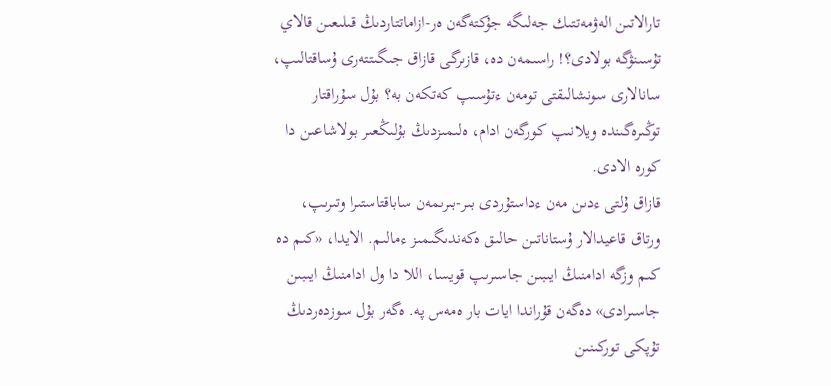تارالاتىن الەۋمەتتىك جەلىگە جۇكتەگەن ەر-ازاماتتاردىڭ قىلىعىن قالاي تۇسىنۋگە بولادى؟! راسىمەن دە، قازىرگى قازاق جىگىتتەرى ۇساقتالىپ، سانالارى سونشالىقتى تومەن ءتۇسىپ كەتكەن بە؟ بۇل سۇراقتار توڭىرەگىندە ويلانىپ كورگەن ادام، ەلىمىزدىڭ بۇلىڭعىر بولاشاعىن دا كورە الادى.
قازاق ۇلتى ءدىن مەن ءداستۇردى بىر-بىرىمەن ساباقتاستىرا وتىرىپ، ورتاق قاعيدالار ۇستاناتىن حالىق ەكەندىگىمىز ءمالىم. الايدا، «كىم دە كىم وزگە ادامنىڭ ايىبىن جاسىرىپ قويسا، اللا دا ول ادامنىڭ ايىبىن جاسىرادى» دەگەن قۇراندا ايات بار ەمەس پە. ەگەر بۇل سوزدەردىڭ تۇپكى توركىنىن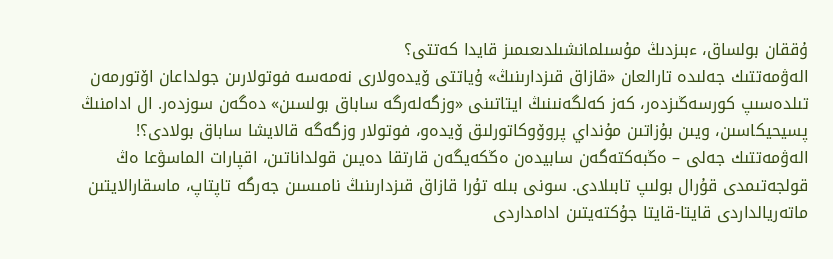ۇققان بولساق، ءبىزدىڭ مۇسىلمانشىلدىعىمىز قايدا كەتتى؟
الەۋمەتتىك جەلىدە تارالعان «قازاق قىزدارىنىڭ» ۇياتتى ۆيدەولارى نەمەسە فوتولارىن جولداعان اۆتورمەن تىلدەسىپ كورسەڭىزدەر، كەز كەلگەنىنىڭ ايتاتىنى «وزگەلەرگە ساباق بولسىن» دەگەن سوزدەر. ال ادامنىڭ پسيحيكاسىن، ويىن بۇزاتىن مۇنداي پروۆوكاتورلىق ۆيدەو، فوتولار وزگەگە قالايشا ساباق بولادى؟!
الەۋمەتتىك جەلى – ەڭبەكتەگەن سابيدەن ەڭكەيگەن قارتقا دەيىن قولداناتىن، اقپارات الماسۋعا ەڭ قولجەتىمدى قۇرال بولىپ تابىلادى. سونى بىلە تۇرا قازاق قىزدارىنىڭ نامىسىن جەرگە تاپتاپ، ماسقارالايتىن ماتەريالداردى قايتا-قايتا جۇكتەيتىن ادامداردى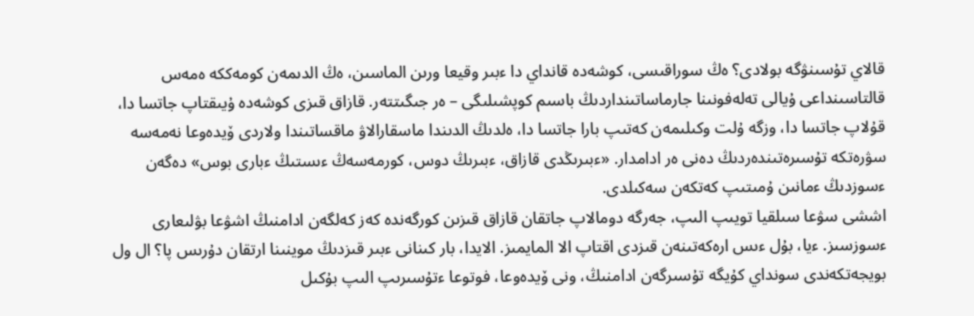قالاي تۇسىنۋگە بولادى؟ ەڭ سوراقىسى، كوشەدە قانداي دا ءبىر وقيعا ورىن الماسىن، ەڭ الدىمەن كومەككە ەمەس قالتاسىنداعى ۇيالى تەلەفونىنا جارماساتىنداردىڭ باسىم كوپشىلىگى – ەر جىگىتتەر. قازاق قىزى كوشەدە ۇيىقتاپ جاتسا دا، قۇلاپ جاتسا دا، وزگە ۇلت وكىلىمەن كەتىپ بارا جاتسا دا، ەلدىڭ الدىندا ماسقارالاۋ ماقساتىندا ولاردى ۆيدەوعا نەمەسە سۋرەتكە تۇسىرەتىندەردىڭ دەنى ەر ادامدار. «ءبىرىڭدى قازاق، ءبىرىڭ دوس، كورمەسەڭ ءىستىڭ ءبارى بوس» دەگەن ءسوزدىڭ ءمانىن ۇمىتىپ كەتكەن سەكىلدى.
اششى سۋعا سىلقيا تويىپ الىپ، جەرگە دومالاپ جاتقان قازاق قىزىن كورگەندە كەز كەلگەن ادامنىڭ اشۋعا بۋلىعارى ءسوزسىز. ءيا، بۇل ءىس ارەكەتىنەن قىزدى اقتاپ الا المايمىز. الايدا، بار كىنانى ءبىر قىزدىڭ موينىنا ارتقان دۇرىس پا؟ ال ول بويجەتكەندى سونداي كۇيگە تۇسىرگەن ادامنىڭ، ونى ۆيدەوعا، فوتوعا ءتۇسىرىپ الىپ بۇكىل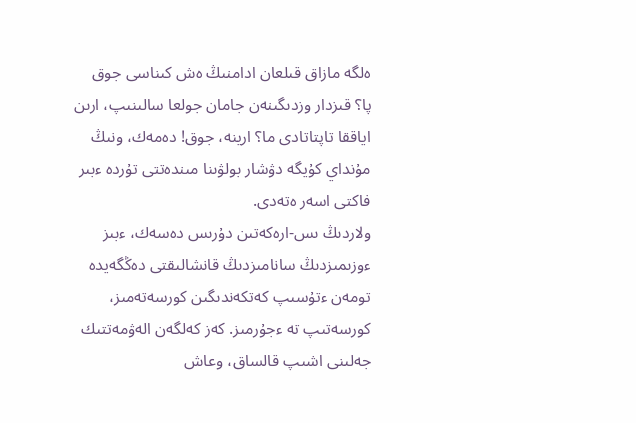ەلگە مازاق قىلعان ادامنىڭ ەش كىناسى جوق پا؟ قىزدار وزدىگىنەن جامان جولعا سالىنىپ، ارىن اياققا تاپتاتادى ما؟ ارينە، جوق! دەمەك، ونىڭ مۇنداي كۇيگە دۋشار بولۋىنا مىندەتتى تۇردە ءبىر فاكتى اسەر ەتەدى.
ولاردىڭ ىس-ارەكەتىن دۇرىس دەسەك، ءبىز ءوزىمىزدىڭ سانامىزدىڭ قانشالىقتى دەڭگەيدە تومەن ءتۇسىپ كەتكەندىگىن كورسەتەمىز، كورسەتىپ تە ءجۇرمىز. كەز كەلگەن الەۋمەتتىك جەلىنى اشىپ قالساق، وعاش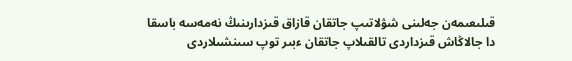قىلىعىمەن جەلىنى شۋلاتىپ جاتقان قازاق قىزدارىنىڭ نەمەسە باسقا دا جالاڭاش قىزداردى تالقىلاپ جاتقان ءبىر توپ سىنشىلاردى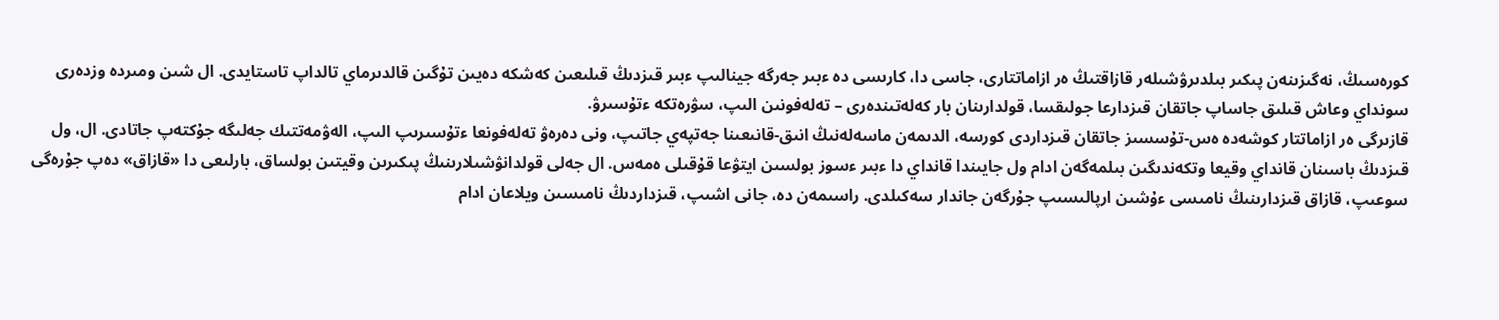كورەسىڭ، نەگىزىنەن پىكىر بىلدىرۋشىلەر قازاقتىڭ ەر ازاماتتارى، جاسى دا، كارىسى دە ءبىر جەرگە جينالىپ ءبىر قىزدىڭ قىلىعىن كەشكە دەيىن تۇگىن قالدىرماي تالداپ تاستايدى. ال شىن ومىردە وزدەرى سونداي وعاش قىلىق جاساپ جاتقان قىزدارعا جولىقسا، قولدارىنان بار كەلەتىندەرى – تەلەفونىن الىپ، سۋرەتكە ءتۇسىرۋ.
قازىرگى ەر ازاماتتار كوشەدە ەس-تۇسسىز جاتقان قىزداردى كورسە، الدىمەن ماسەلەنىڭ انىق-قانىعىنا جەتپەي جاتىپ، ونى دەرەۋ تەلەفونعا ءتۇسىرىپ الىپ، الەۋمەتتىك جەلىگە جۇكتەپ جاتادى. ال، ول قىزدىڭ باسىنان قانداي وقيعا وتكەندىگىن بىلمەگەن ادام ول جايىندا قانداي دا ءبىر ءسوز بولسىن ايتۋعا قۇقىلى ەمەس. ال جەلى قولدانۋشىلارىنىڭ پىكىرىن وقيتىن بولساق، بارلىعى دا «قازاق» دەپ جۇرەگى سوعىپ، قازاق قىزدارىنىڭ نامىسى ءۇشىن ارپالىسىپ جۇرگەن جاندار سەكىلدى. راسىمەن دە، جانى اشىپ، قىزداردىڭ نامىسىن ويلاعان ادام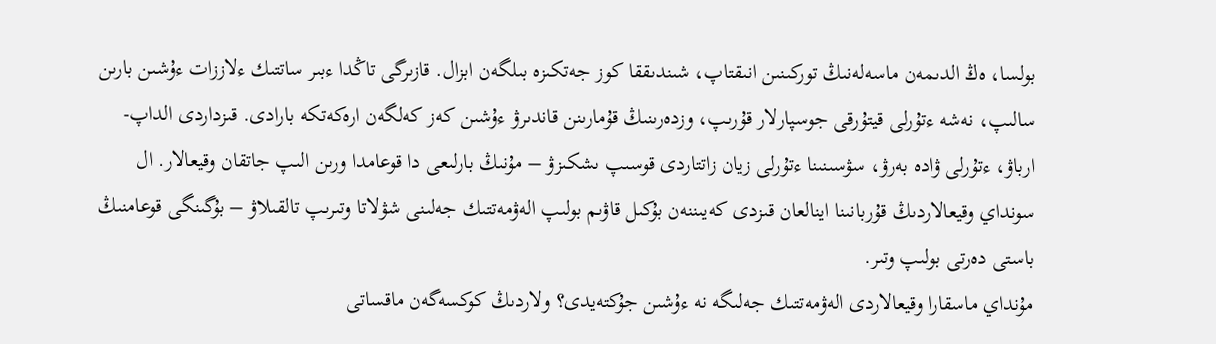بولسا، ەڭ الدىمەن ماسەلەنىڭ توركىنىن انىقتاپ، شىندىققا كوز جەتكىزە بىلگەن ابزال. قازىرگى تاڭدا ءبىر ساتتىك ءلاززات ءۇشىن بارىن سالىپ، نەشە ءتۇرلى قيتۇرقى جوسپارلار قۇرىپ، وزدەرىنىڭ قۇمارىنن قاندىرۋ ءۇشىن كەز كەلگەن ارەكەتكە بارادى. قىزداردى الداپ-ارباۋ، ءتۇرلى ۋادە بەرۋ، سۋسىنىنا ءتۇرلى زيان زاتتاردى قوسىپ ىشكىزۋ – مۇنىڭ بارلىعى دا قوعامدا ورىن الىپ جاتقان وقيعالار. ال سونداي وقيعالاردىڭ قۇربانىنا اينالعان قىزدى كەيىننەن بۇكىل قاۋىم بولىپ الەۋمەتتىك جەلىنى شۋلاتا وتىرىپ تالقىلاۋ – بۇگىنگى قوعامنىڭ باستى دەرتى بولىپ وتىر.
مۇنداي ماسقارا وقيعالاردى الەۋمەتتىك جەلىگە نە ءۇشىن جۇكتەيدى؟ ولاردىڭ كوكسەگەن ماقساتى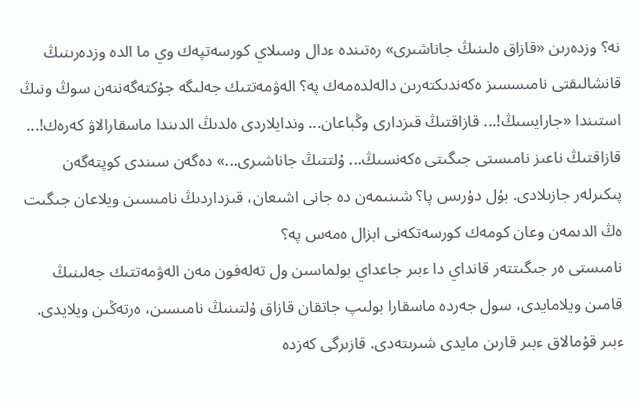نە؟ وزدەرىن «قازاق ەلىنىڭ جاناشىرى» رەتىندە ءدال وسىلاي كورسەتپەك وي ما الدە وزدەرىنىڭ قانشالىقتى نامىسسىز ەكەندىكتەرىن دالەلدەمەك پە؟ الەۋمەتتىك جەلىگە جۇكتەگەننەن سوڭ ونىڭ استىندا «جارايسىڭ!... قازاقتىڭ قىزدارى وڭباعان... وندايلاردى ەلدىڭ الدىندا ماسقارالاۋ كەرەك!... قازاقتىڭ ناعىز نامىستى جىگىتى ەكەنسىڭ... ۇلتتىڭ جاناشىرى...» دەگەن سىندى كوپتەگەن پىكىرلەر جازىلادى. بۇل دۇرىس پا؟ شىنىمەن دە جانى اشىعان، قىزداردىڭ نامىسىن ويلاعان جىگىت ەڭ الدىمەن وعان كومەك كورسەتكەنى ابزال ەمەس پە؟
نامىستى ەر جىگىتتەر قانداي دا ءبىر جاعداي بولماسىن ول تەلەفون مەن الەۋمەتتىك جەلىنىڭ قامىن ويلامايدى، سول جەردە ماسقارا بولىپ جاتقان قازاق ۇلتىنىڭ نامىسىن، ەرتەڭىن ويلايدى. ءبىر قۇمالاق ءبىر قارىن مايدى شىرىتەدى. قازىرگى كەزدە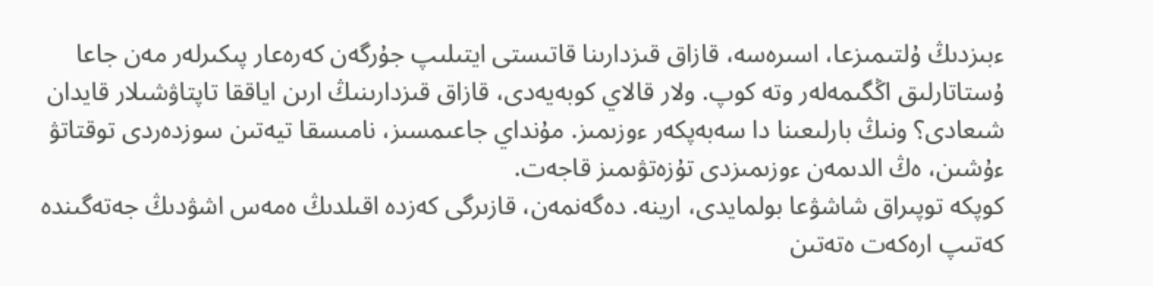ءبىزدىڭ ۇلتىمىزعا، اسىرەسە، قازاق قىزدارىنا قاتىستى ايتىلىپ جۇرگەن كەرەعار پىكىرلەر مەن جاعا ۇستاتارلىق اڭگىمەلەر وتە كوپ. ولار قالاي كوبەيەدى، قازاق قىزدارىنىڭ ارىن اياققا تاپتاۋشىلار قايدان شىعادى؟ ونىڭ بارلىعىنا دا سەبەپكەر ءوزىمىز. مۇنداي جاعىمسىز، نامىسقا تيەتىن سوزدەردى توقتاتۋ ءۇشىن، ەڭ الدىمەن ءوزىمىزدى تۇزەتۋىمىز قاجەت.
كوپكە توپىراق شاشۋعا بولمايدى، ارينە. دەگەنمەن، قازىرگى كەزدە اقىلدىڭ ەمەس اشۋدىڭ جەتەگىندە كەتىپ ارەكەت ەتەتىن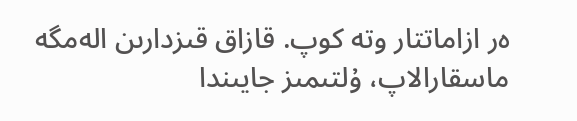ەر ازاماتتار وتە كوپ. قازاق قىزدارىن الەمگە ماسقارالاپ، ۇلتىمىز جايىندا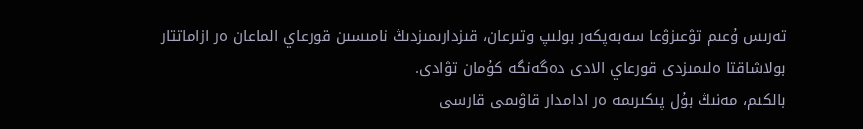تەرىس ۇعىم تۋعىزۋعا سەبەپكەر بولىپ وتىرعان، قىزدارىمىزدىڭ نامىسىن قورعاي الماعان ەر ازاماتتار بولاشاقتا ەلىمىزدى قورعاي الادى دەگەنگە كۇمان تۋادى.
بالكىم، مەنىڭ بۇل پىكىرىمە ەر ادامدار قاۋىمى قارسى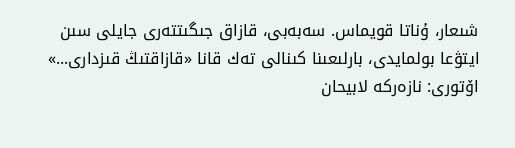شىعار، ۇناتا قويماس. سەبەبى، قازاق جىگىتتەرى جايلى سىن ايتۋعا بولمايدى، بارلىعىنا كىنالى تەك قانا «قازاقتىڭ قىزدارى...»
اۆتورى: نازەركە لابيحان